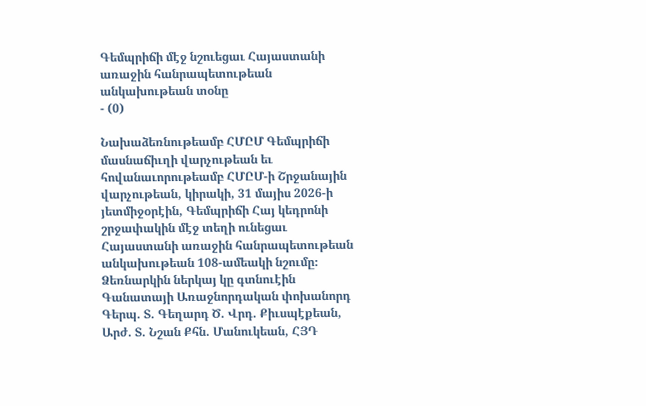Գեմպրիճի մէջ նշուեցաւ Հայաստանի առաջին հանրապետութեան անկախութեան տօնը
- (0)

Նախաձեռնութեամբ ՀՄԸՄ Գեմպրիճի մասնաճիւղի վարչութեան եւ հովանաւորութեամբ ՀՄԸՄ-ի Շրջանային վարչութեան, կիրակի, 31 մայիս 2026-ի յետմիջօրէին, Գեմպրիճի Հայ կեդրոնի շրջափակին մէջ տեղի ունեցաւ Հայաստանի առաջին հանրապետութեան անկախութեան 108-ամեակի նշումը։
Ձեռնարկին ներկայ կը գտնուէին Գանատայի Առաջնորդական փոխանորդ Գերպ. Տ. Գեղարդ Ծ. Վրդ. Քիւսպէքեան, Արժ. Տ. Նշան Քհն. Մանուկեան, ՀՅԴ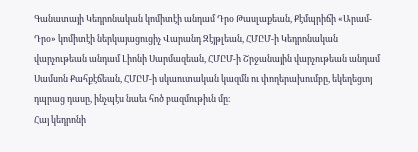Գանատայի Կեդրոնական կոմիտէի անդամ Դրօ Թասլաքեան, Քէմպրիճի «Արամ-Դրօ» կոմիտէի ներկայացուցիչ Վարանդ Զէյթլեան, ՀՄԸՄ-ի Կեդրոնական վարչութեան անդամ Լիոնի Սարմազեան, ՀՄԸՄ-ի Շրջանային վարչութեան անդամ Սամսոն Քահքէճեան, ՀՄԸՄ-ի սկաուտական կազմն ու փողերախումբը, եկեղեցւոյ դպրաց դասը, ինչպէս նաեւ հոծ բազմութիւն մը։
Հայ կեդրոնի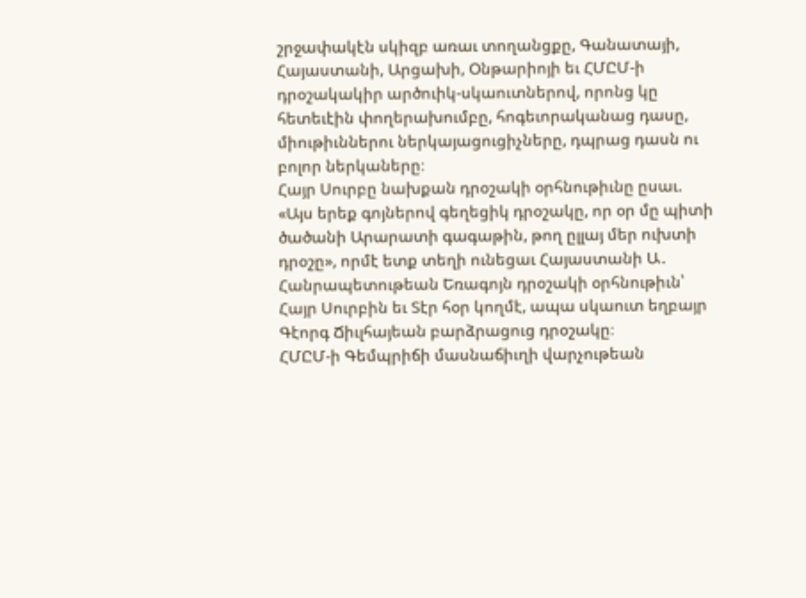շրջափակէն սկիզբ առաւ տողանցքը, Գանատայի, Հայաստանի, Արցախի, Օնթարիոյի եւ ՀՄԸՄ-ի դրօշակակիր արծուիկ-սկաուտներով, որոնց կը հետեւէին փողերախումբը, հոգեւորականաց դասը, միութիւններու ներկայացուցիչները, դպրաց դասն ու բոլոր ներկաները։
Հայր Սուրբը նախքան դրօշակի օրհնութիւնը ըսաւ. «Այս երեք գոյներով գեղեցիկ դրօշակը, որ օր մը պիտի ծածանի Արարատի գագաթին, թող ըլլայ մեր ուխտի դրօշը», որմէ ետք տեղի ունեցաւ Հայաստանի Ա․ Հանրապետութեան Եռագոյն դրօշակի օրհնութիւն՝ Հայր Սուրբին եւ Տէր հօր կողմէ, ապա սկաուտ եղբայր Գէորգ Ճիւլհայեան բարձրացուց դրօշակը։
ՀՄԸՄ-ի Գեմպրիճի մասնաճիւղի վարչութեան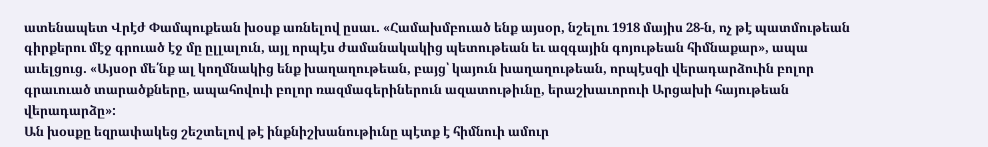ատենապետ Վրէժ Փամպուքեան խօսք առնելով ըսաւ. «Համախմբուած ենք այսօր, նշելու 1918 մայիս 28-ն, ոչ թէ պատմութեան գիրքերու մէջ գրուած էջ մը ըլլալուն, այլ որպէս ժամանակակից պետութեան եւ ազգային գոյութեան հիմնաքար», ապա աւելցուց. «Այսօր մե՛նք ալ կողմնակից ենք խաղաղութեան, բայց՝ կայուն խաղաղութեան, որպէսզի վերադարձուին բոլոր գրաւուած տարածքները, ապահովուի բոլոր ռազմագերիներուն ազատութիւնը, երաշխաւորուի Արցախի հայութեան վերադարձը»:
Ան խօսքը եզրափակեց շեշտելով թէ ինքնիշխանութիւնը պէտք է հիմնուի ամուր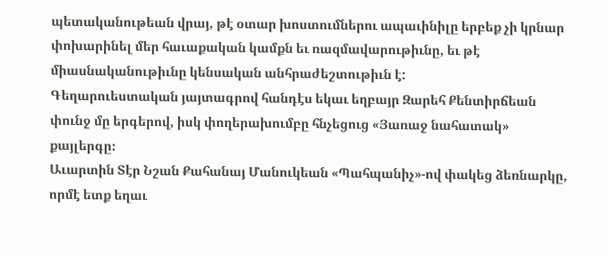պետականութեան վրայ, թէ օտար խոստումներու ապաւինիլը երբեք չի կրնար փոխարինել մեր հաւաքական կամքն եւ ռազմավարութիւնը, եւ թէ միասնականութիւնը կենսական անհրաժեշտութիւն է:
Գեղարուեստական յայտագրով հանդէս եկաւ եղբայր Զարեհ Քենտիրճեան փունջ մը երգերով, իսկ փողերախումբը հնչեցուց «Յառաջ նահատակ» քայլերգը։
Աւարտին Տէր Նշան Քահանայ Մանուկեան «Պահպանիչ»-ով փակեց ձեռնարկը, որմէ ետք եղաւ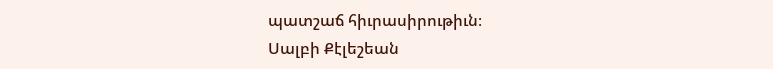պատշաճ հիւրասիրութիւն։
Սալբի Քէլեշեան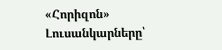«Հորիզոն»
Լուսանկարները՝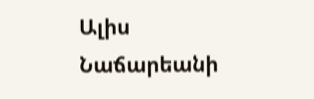Ալիս Նաճարեանի